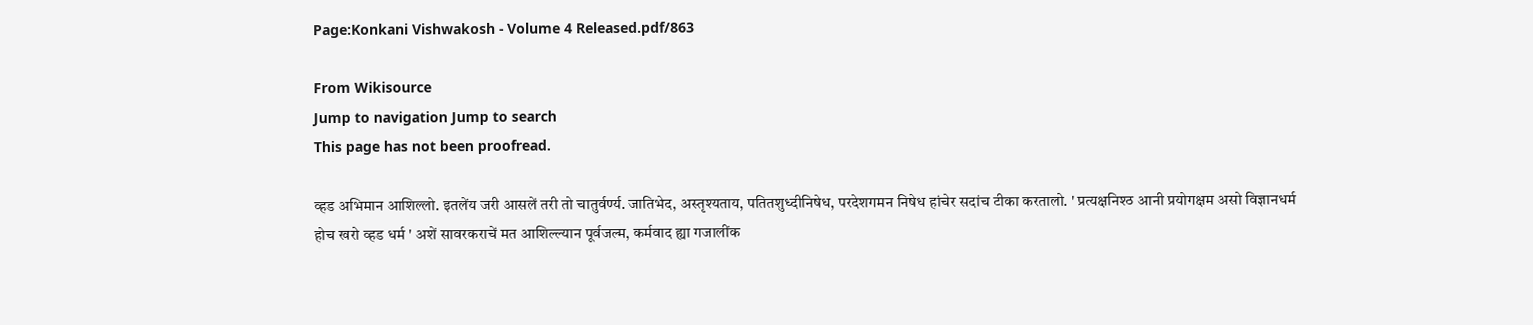Page:Konkani Vishwakosh - Volume 4 Released.pdf/863

From Wikisource
Jump to navigation Jump to search
This page has not been proofread.

व्हड अभिमान आशिल्लो. इतलेंय जरी आसलें तरी तो चातुर्वर्ण्य. जातिभेद, अस्तृश्यताय, पतितशुध्दीनिषेध, परदेशगमन निषेध हांचेर सदांच टीका करतालो. ' प्रत्यक्षनिश्ठ आनी प्रयोगक्षम असो विज्ञानधर्म होच खरो व्हड धर्म ' अशें सावरकराचें मत आशिल्ल्यान पूर्वजल्म, कर्मवाद ह्या गजालींक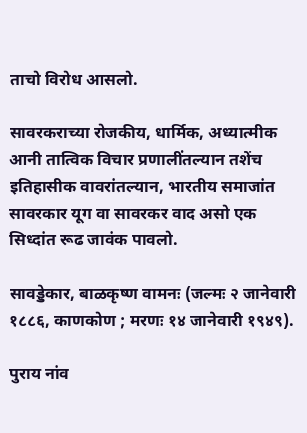ताचो विरोध आसलो.

सावरकराच्या रोजकीय, धार्मिक, अध्यात्मीक आनी तात्विक विचार प्रणालींतल्यान तशेंच इतिहासीक वावरांतल्यान, भारतीय समाजांत सावरकार यूग वा सावरकर वाद असो एक सिध्दांत रूढ जावंक पावलो.

सावड्डेकार, बाळकृष्ण वामनः (जल्मः २ जानेवारी १८८६, काणकोण ; मरणः १४ जानेवारी १९४९).

पुराय नांव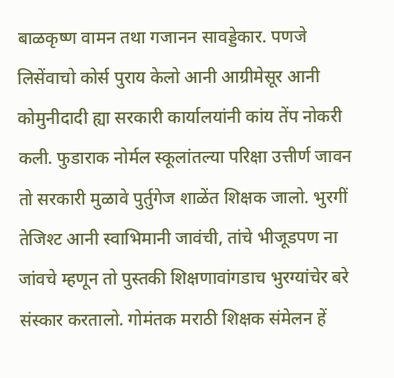बाळकृष्ण वामन तथा गजानन सावड्डेकार. पणजे लिसेंवाचो कोर्स पुराय केलो आनी आग्रीमेसूर आनी कोमुनीदादी ह्या सरकारी कार्यालयांनी कांय तेंप नोकरी कली. फुडाराक नोर्मल स्कूलांतल्या परिक्षा उत्तीर्ण जावन तो सरकारी मुळावे पुर्तुगेज शाळेंत शिक्षक जालो. भुरगीं तेजिश्ट आनी स्वाभिमानी जावंची, तांचे भीजूडपण ना जांवचे म्हणून तो पुस्तकी शिक्षणावांगडाच भुरग्यांचेर बरे संस्कार करतालो. गोमंतक मराठी शिक्षक संमेलन हें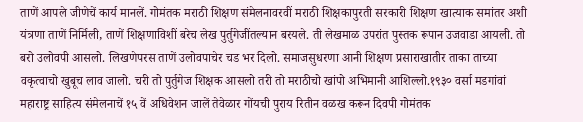ताणें आपले जीणेचें कार्य मानलें. गोमंतक मराठी शिक्षण संमेलनावरवीं मराठी शिक्षकापुरती सरकारी शिक्षण खात्याक समांतर अशी यंत्रणा ताणें निर्मिली, ताणें शिक्षणाविशीं बरेच लेख पुर्तुगेजींतल्यान बरयले. ती लेखमाळ उपरांत पुस्तक रूपान उजवाडा आयली. तो बरो उलोवपी आसलो. लिखणेपरस ताणें उलोवपाचेर चड भर दिलो. समाजसुधरणा आनी शिक्षण प्रसाराखातीर ताका ताच्या वकृत्वाचो खुबूच लाव जालो. चरी तो पुर्तुगेज शिक्षक आसलो तरी तो मराठीचो खांपो अभिमानी आशिल्लो.१९३० वर्सा मडगांवां महाराष्ट्र साहित्य संमेलनाचें १५ वें अधिवेशन जालें तेवेळार गोंयची पुराय रितीन वळख करून दिवपी गोमंतक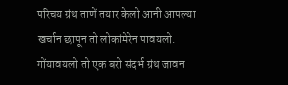परिचय ग्रंथ ताणें तयार केलो आनी आपल्या खर्चान छापून तो लोकांमेरेन पावयलो. गोंयावयलो तो एक बरो संदर्भ ग्रंथ जावन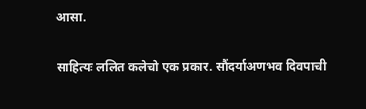आसा.

साहित्यः ललित कलेचो एक प्रकार. सौंदर्याअणभव दिवपाची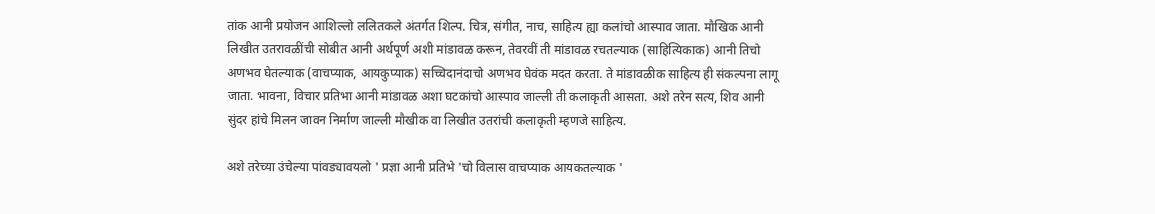तांक आनी प्रयोजन आशिल्लो ललितकले अंतर्गत शिल्प. चित्र, संगीत, नाच, साहित्य ह्या कलांचो आस्पाव जाता. मौखिक आनी लिखीत उतरावळींची सोबीत आनी अर्थपूर्ण अशी मांडावळ करून, तेवरवीं ती मांडावळ रचतल्याक (साहित्यिकाक) आनी तिचो अणभव घेतल्याक (वाचप्याक, आयकुप्याक) सच्चिदानंदाचो अणभव घेवंक मदत करता. ते मांडावळीक साहित्य ही संकल्पना लागू जाता. भावना, विचार प्रतिभा आनी मांडावळ अशा घटकांचो आस्पाव जाल्ली ती कलाकृती आसता. अशे तरेन सत्य, शिव आनी सुंदर हांचे मिलन जावन निर्माण जाल्ली मौखीक वा लिखीत उतरांची कलाकृती म्हणजे साहित्य.

अशे तरेच्या उंचेल्या पांवड्यावयलो ' प्रज्ञा आनी प्रतिभे 'चो विलास वाचप्याक आयकतल्याक '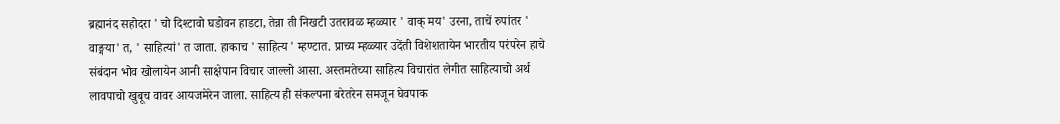ब्रह्मानंद सहोदरा ' चो दिश्टावो घडोवन हाडटा, तेन्ना ती निखटी उतरावळ म्हळ्यार ' वाक् मय' उरना, ताचें रुपांतर ' वाङ्मया' त, ' साहित्यां' त जाता. हाकाच ' साहित्य ' म्हण्टात. प्राच्य म्हळ्यार उदेंती विशेशतायेन भारतीय परंपरेन हाचे संबंदान भोव खोलायेन आनी साक्षेपान विचार जाल्लो आसा. अस्तमतेच्या साहित्य विचारांत लेगीत साहित्याचो अर्थ लावपाचो खुबूच वावर आयजमेरेन जाला. साहित्य ही संकल्पना बरेतरेन समजून घेवपाक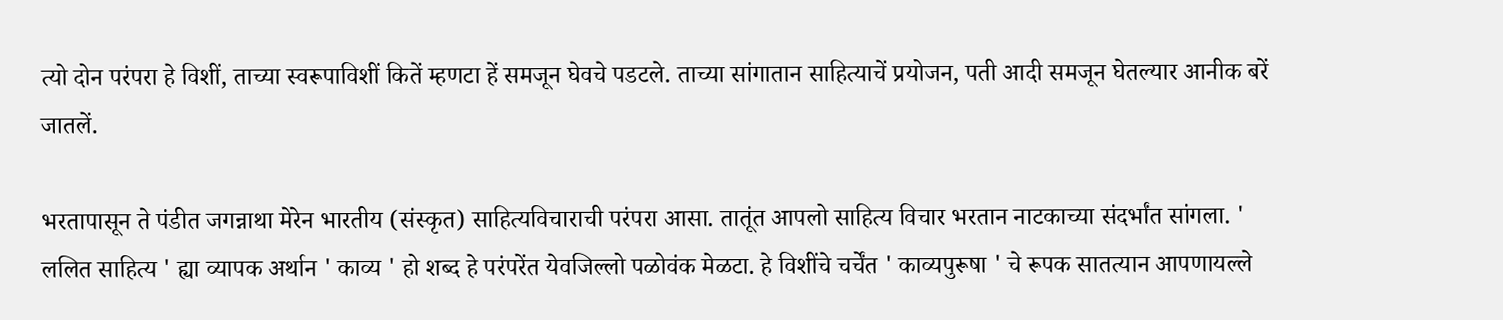त्यो दोन परंपरा हे विशीं, ताच्या स्वरूपाविशीं कितें म्हणटा हें समजून घेवचे पडटले. ताच्या सांगातान साहित्याचें प्रयोजन, पती आदी समजून घेतल्यार आनीक बरें जातलें.

भरतापासून ते पंडीत जगन्नाथा मेरेन भारतीय (संस्कृत) साहित्यविचाराची परंपरा आसा. तातूंत आपलो साहित्य विचार भरतान नाटकाच्या संदर्भांत सांगला. ' ललित साहित्य ' ह्या व्यापक अर्थान ' काव्य ' हो शब्द हे परंपरेंत येवजिल्लो पळोवंक मेळटा. हे विशींचे चर्चेंत ' काव्यपुरूषा ' चे रूपक सातत्यान आपणायल्ले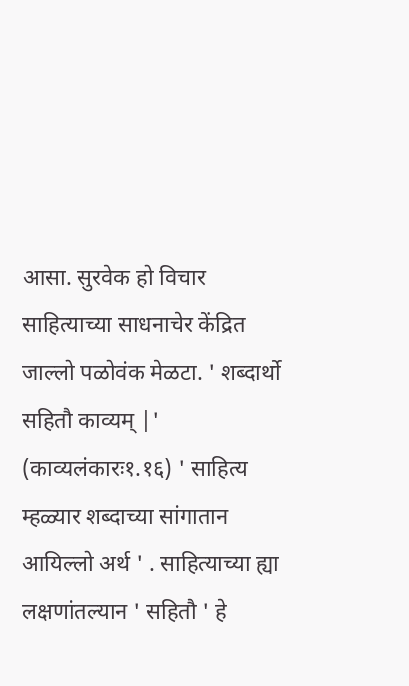आसा. सुरवेक हो विचार साहित्याच्या साधनाचेर केंद्रित जाल्लो पळोवंक मेळटा. ' शब्दार्थो सहितौ काव्यम् |' (काव्यलंकारः१.१६) ' साहित्य म्हळ्यार शब्दाच्या सांगातान आयिल्लो अर्थ ' . साहित्याच्या ह्या लक्षणांतल्यान ' सहितौ ' हे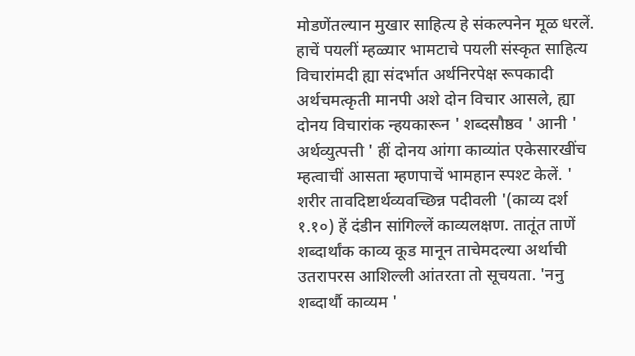मोडणेंतल्यान मुखार साहित्य हे संकल्पनेन मूळ धरलें. हाचें पयलीं म्हळ्यार भामटाचे पयली संस्कृत साहित्य विचारांमदी ह्या संदर्भात अर्थनिरपेक्ष रूपकादी अर्थचमत्कृती मानपी अशे दोन विचार आसले, ह्या दोनय विचारांक न्हयकारून ' शब्दसौष्ठव ' आनी ' अर्थव्युत्पत्ती ' हीं दोनय आंगा काव्यांत एकेसारखींच म्हत्वाचीं आसता म्हणपाचें भामहान स्पश्ट केलें. ' शरीर तावदिष्टार्थव्यवच्छिन्न पदीवली '(काव्य दर्श १.१०) हें दंडीन सांगिल्लें काव्यलक्षण. तातूंत ताणें शब्दार्थांक काव्य कूड मानून ताचेमदल्या अर्थाची उतरापरस आशिल्ली आंतरता तो सूचयता. 'ननु शब्दार्थौ काव्यम '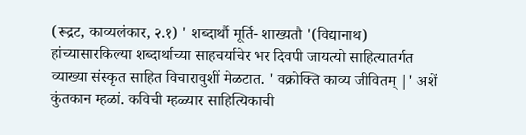(रूद्रट, काव्यलंकार, २.१) ' शब्दार्थौ मूर्ति- शाख्यतौ '(विद्यानाथ) हांच्यासारकिल्या शब्दार्थाच्या साहचर्याचेर भर दिवपी जायत्यो साहित्यातर्गत व्याख्या संस्कृत साहित विचारावुशीं मेळटात. ' वक्रोक्ति काव्य जीवितम् |' अशें कुंतकान म्हळां. कविची म्हळ्यार साहित्यिकाची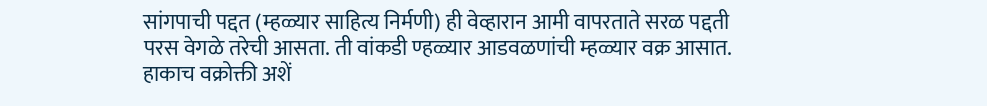सांगपाची पद्दत (म्हळ्यार साहित्य निर्मणी) ही वेव्हारान आमी वापरताते सरळ पद्दती परस वेगळे तरेची आसता. ती वांकडी ण्हळ्यार आडवळणांची म्हळ्यार वक्र आसात. हाकाच वक्रोक्ती अशें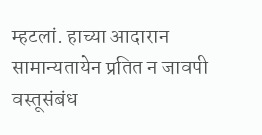म्हटलां. हाच्या आदारान सामान्यतायेन प्रतित न जावपी वस्तूसंबंध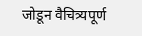जोडून वैचित्र्यपूर्ण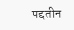पद्दतीन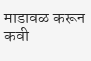माडावळ करून कवी